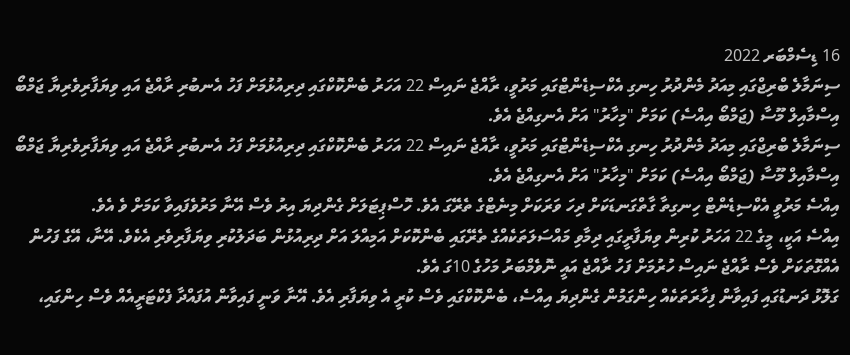16 ޑިސެމްބަރ 2022
ސިނަމާލެ ބްރިޖްގައި މިއަދު މެންދުރު ހިނގި އެކްސިޑެންޓްގައި މަރުވީ، ރާއްޖެ ނައިސް 22 އަހަރު ބެންކޮކްގައި ދިރިއުޅުމަށް ފަހު އެނބުރި ރާއްޖެ އައި ވިޔަފާރިވެރިޔާ ޖަމްބޯ އިސްމާއިލް މޫސާ (ޖަމްބޯ އިއްސެ) ކަމަށް "މިހާރު" އަށް އެނގިއްޖެ އެވެ.
ސިނަމާލެ ބްރިޖްގައި މިއަދު މެންދުރު ހިނގި އެކްސިޑެންޓްގައި މަރުވީ، ރާއްޖެ ނައިސް 22 އަހަރު ބެންކޮކްގައި ދިރިއުޅުމަށް ފަހު އެނބުރި ރާއްޖެ އައި ވިޔަފާރިވެރިޔާ ޖަމްބޯ އިސްމާއިލް މޫސާ (ޖަމްބޯ އިއްސެ) ކަމަށް "މިހާރު" އަށް އެނގިއްޖެ އެވެ.
އިއްސެ މަރުވީ އެކްސިޑެންޓް ހިނގިތާ ގާތްގަނޑަކަށް ދިހަ ވަރަކަށް މިނެޓްގެ ތެރޭގަ އެވެ. ހޮސްޕިޓަލަށް ގެންދިޔަ އިރު ވެސް އޭނާ މަރުވެފައިވާ ކަމަށް ވެ އެވެ.
އިއްސެ އަކީ، މީގެ 22 އަހަރު ކުރިން ވިޔަފާރީގައި ދިމާވި މައްސަލަތަކެއްގެ ތެރޭގައި ބެންކޮކަށް އަމިއްލަ އަށް ދިރިއުޅުން ބަދަލުކުރި ވިޔަފާރިވެރި އެކެވެ. އޭނާ، އޭގެ ފަހުން އެއްގޮތަކަށް ވެސް ރާއްޖެ ނައިސް ހުރުމަށް ފަހު ރާއްޖެ އައީ ނޮވެމްބަރު މަހުގެ 10ގަ އެވެ.
ގަލޮޅު ދަނޑުގައި ފައިވާން ފިހާރަތަކެއް ހިންގަމުން ގެންދިޔަ އިއްސެ، ބެންކޮކްގައި ވެސް ކުރީ އެ ވިޔަފާރި އެވެ. އޭނާ ވަނީ ފައިވާން އުފައްދާ ފެކްޓަރީއެއް ވެސް ހިންގައި،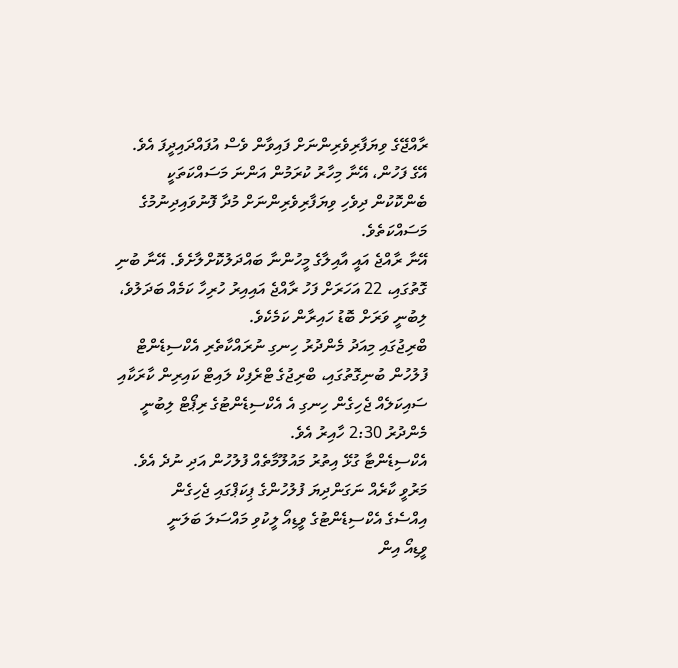ރާއްޖޭގެ ވިޔަފާރިވެރިންނަށް ފައިވާން ވެސް އުފައްދައިދީފަ އެވެ. އޭގެ ފަހުން، އޭނާ މިހާރު ކުރަމުން އަންނަ މަސައްކަތަކީ ބެންކޮކުން ދިވެހި ވިޔަފާރިވެރިންނަށް މުދާ ފޮނުވައިދިނުމުގެ މަސައްކަތެވެ.
އޭނާ ރާއްޖެ އައީ އާއިލާގެ މީހުންނާ ބައްދަލުކޮށްލާށެވެ. އޭނާ ބުނި ގޮތުގައި، 22 އަހަރަށް ފަހު ރާއްޖެ އައިއިރު ހުރިހާ ކަމެއް ބަދަލުވެ، ލިބުނީ ވަރަށް ބޮޑު ހައިރާން ކަމެކެވެ.
ބްރިޖުގައި މިއަދު މެންދުރު ހިނގި ނުރައްކާތެރި އެކްސިޑެންޓް
ފުލުހުން ބުނިގޮތުގައި، ބްރިޖުގެ ޓްރެފިކް ލައިޓް ކައިރިން ކާރަކާއި ސައިކަލެއް ޖެހިގެން ހިނގި އެ އެކްސިޑެންޓުގެ ރިޕޯޓް ލިބުނީ މެންދުރު 2:30 ހާއިރު އެވެ.
އެކްސިޑެންޓާ ގުޅޭ އިތުރު މައުލޫމާތެއް ފުލުހުން އަދި ނުދެ އެވެ.
މަރުވީ ކާރެއް ނަގަންދިޔަ ފުލުހުންގެ ޕިކަޕްގައި ޖެހިގެން
އިއްސެގެ އެކްސިޑެންޓުގެ ވީޑިއޯ ލީކުވި މައްސަލަ ބަލަނީ
ވީޑިއޯ އިން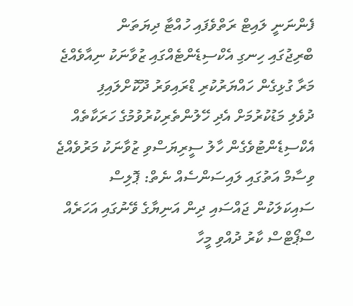ފެންނަނީ ލައިޓް ރަތްވެފައި ހުއްޓާ ދިޔަތަން
ބްރިޖުގައި ހިނގި އެކްސިޑެންޓެއްގައި ޒުވާނަކު ނިއާވެއްޖެ
މަރާ ގުޅިގެން ހައްޔަރުކުރި ޑްރައިވަރު ދޫކޮށްލައިފި
ދުވެލި މަޑުކުރުމަށް އެދި ހޭލުންތެރިކުރުވުމުގެ ހަރަކާތެއް
އެކްސިޑެންޓުވެގެން ހާލު ސީރިޔަސްވި ޒުވާނަކު މަރުވެއްޖެ
ވިސާމް އަތުގައި ލައިސަންސެއް ނެތް: ޕޮލިސް
ސައިކަލަކުން ޖައްސައި ދިން އަނިޔާގެ ވޭނުގައި އަހަރެއް
ސްޕޯޓްސް ކާރު ދުއްވި މީހާ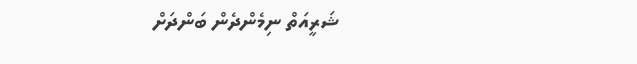ޝަރީއަތް ނިމެންދެން ބަންދަށް